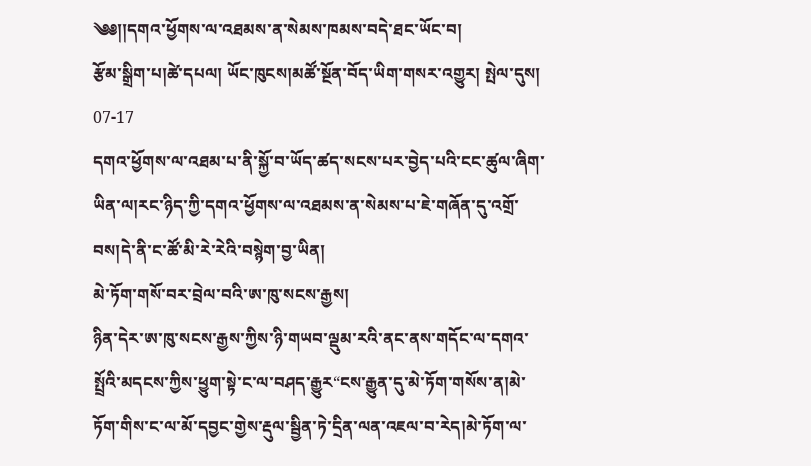༄༅།།དགའ་ཕྱོགས་ལ་འཐམས་ན་སེམས་ཁམས་བདེ་ཐང་ཡོང་བ།
རྩོམ་སྒྲིག་པ།ཚེ་དཔལ། ཡོང་ཁུངས།མཚོ་སྔོན་བོད་ཡིག་གསར་འགྱུར། སྤེལ་དུས། 07-17
དགའ་ཕྱོགས་ལ་འཐམ་པ་ནི་སྐྱོ་བ་ཡོད་ཚད་སངས་པར་བྱེད་པའི་ངང་ཚུལ་ཞིག་ཡིན་ལ།རང་ཉིད་ཀྱི་དགའ་ཕྱོགས་ལ་འཐམས་ན་སེམས་པ་ཇེ་གཞོན་དུ་འགྲོ་བས།དེ་ནི་ང་ཚོ་མི་རེ་རེའི་བསྙེག་བྱ་ཡིན།
མེ་ཏོག་གསོ་བར་བྲེལ་བའི་ཨ་ཁུ་སངས་རྒྱས།
ཉིན་དེར་ཨ་ཁུ་སངས་རྒྱས་ཀྱིས་ཉི་གཡབ་ལྡུམ་རའི་ནང་ནས་གདོང་ལ་དགའ་སྤྲོའི་མདངས་ཀྱིས་ཕྱུག་སྟེ་ང་ལ་བཤད་རྒྱུར“ངས་རྒྱུན་དུ་མེ་ཏོག་གསོས་ན།མེ་ཏོག་གིས་ང་ལ་མོ་དབྱང་གྱེས་རྡུལ་སྦྱིན་ཏེ་དྲིན་ལན་འཇལ་བ་རེད།མེ་ཏོག་ལ་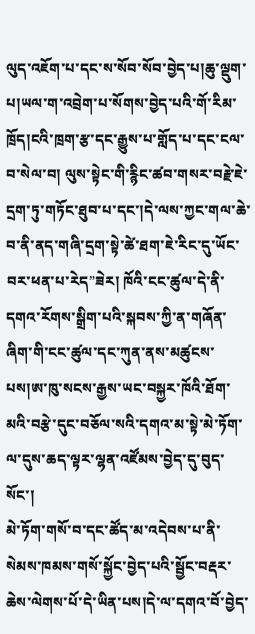ལུད་འཇོག་པ་དང་ས་སོབ་སོབ་བྱེད་པ།ཆུ་ལྡུག་པ།ཡལ་ག་འབྲེག་པ་སོགས་བྱེད་པའི་གོ་རིམ་ཁྲོད།ངའི་ཁྲག་རྩ་དང་རྒྱུས་པ་གློད་པ་དང་ངལ་བ་སེལ་བ། ལུས་སྟེང་གི་རྙིང་ཚབ་གསར་བརྗེ་ཇེ་དྲག་ཏུ་གཏོང་ཐུབ་པ་དང་།དེ་ལས་ཀྱང་གལ་ཆེ་བ་ནི་ནད་གཞི་དྲག་སྟེ་ཚེ་ཐག་ཇེ་རིང་དུ་ཡོང་བར་ཕན་པ་རེད”ཟེར། ཁོའི་ངང་ཚུལ་དེ་ནི་དགའ་རོགས་སྒྲིག་པའི་སྐབས་ཀྱི་ན་གཞོན་ཞིག་གི་ངང་ཚུལ་དང་ཀུན་ནས་མཚུངས་པས།ཨ་ཁུ་སངས་རྒྱས་ཡང་བསྐྱར་ཁོའི་ཐོག་མའི་བརྩེ་དུང་བཅོལ་སའི་དགའ་མ་སྟེ་མེ་ཏོག་ལ་དུས་ཆད་ལྟར་ལྷན་འཛོམས་བྱེད་དུ་བུད་སོང་།
མེ་ཏོག་གསོ་བ་དང་ཚོད་མ་འདེབས་པ་ནི་སེམས་ཁམས་གསོ་སྐྱོང་བྱེད་པའི་སྦྱོང་བརྡར་ཆེས་ལེགས་པོ་དེ་ཡིན་པས།དེ་ལ་དགའ་བོ་བྱེད་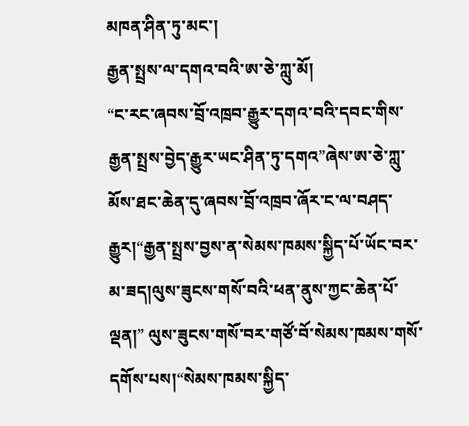མཁན་ཤིན་ཏུ་མང་།
རྒྱན་སྤྲས་ལ་དགའ་བའི་ཨ་ཅེ་ཀླུ་མོ།
“ང་རང་ཞབས་བྲོ་འཁྲབ་རྒྱུར་དགའ་བའི་དབང་གིས་རྒྱན་སྤྲས་བྱེད་རྒྱུར་ཡང་ཤིན་ཏུ་དགའ”ཞེས་ཨ་ཅེ་ཀླུ་མོས་ཐང་ཆེན་དུ་ཞབས་བྲོ་འཁྲབ་ཞོར་ང་ལ་བཤད་རྒྱུར།“རྒྱན་སྤྲས་བྱས་ན་སེམས་ཁམས་སྐྱིད་པོ་ཡོང་བར་མ་ཟད།ལུས་ཟུངས་གསོ་བའི་ཕན་ནུས་ཀྱང་ཆེན་པོ་ལྡན།” ལུས་ཟུངས་གསོ་བར་གཙོ་བོ་སེམས་ཁམས་གསོ་དགོས་པས།“སེམས་ཁམས་སྐྱིད་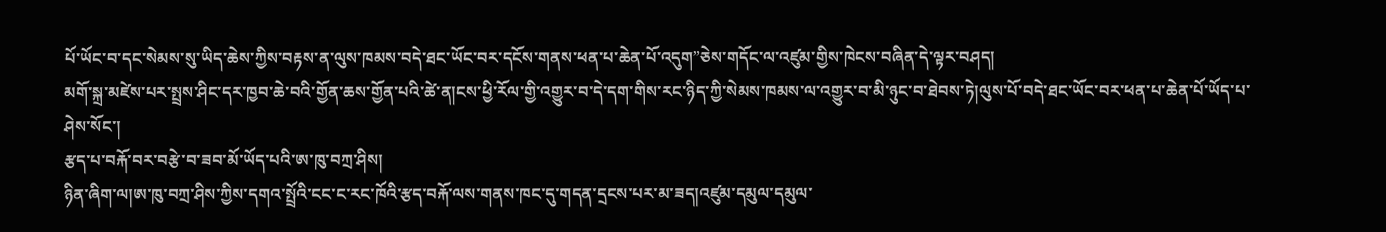པོ་ཡོང་བ་དང་སེམས་སུ་ཡིད་ཆེས་ཀྱིས་བརྟས་ན་ལུས་ཁམས་བདེ་ཐང་ཡོང་བར་དངོས་གནས་ཕན་པ་ཆེན་པོ་འདུག”ཅེས་གདོང་ལ་འཛུམ་གྱིས་ཁེངས་བཞིན་དེ་ལྟར་བཤད།
མགོ་སྐྲ་མཛེས་པར་སྤྲས་ཤིང་དར་ཁྱབ་ཆེ་བའི་གྱོན་ཆས་གྱོན་པའི་ཚེ་ན།ངས་ཕྱི་རོལ་གྱི་འགྱུར་བ་དེ་དག་གིས་རང་ཉིད་ཀྱི་སེམས་ཁམས་ལ་འགྱུར་བ་མི་ཉུང་བ་ཐེབས་ཏེ།ལུས་པོ་བདེ་ཐང་ཡོང་བར་ཕན་པ་ཆེན་པོ་ཡོད་པ་ཤེས་སོང་།
རྩད་པ་བརྐོ་བར་བརྩེ་བ་ཟབ་མོ་ཡོད་པའི་ཨ་ཁུ་བཀྲ་ཤིས།
ཉིན་ཞིག་ལ།ཨ་ཁུ་བཀྲ་ཤིས་ཀྱིས་དགའ་སྤྲོའི་ངང་ང་རང་ཁོའི་རྩད་བརྐོ་ལས་གནས་ཁང་དུ་གདན་དྲངས་པར་མ་ཟད།འཛུམ་དམུལ་དམུལ་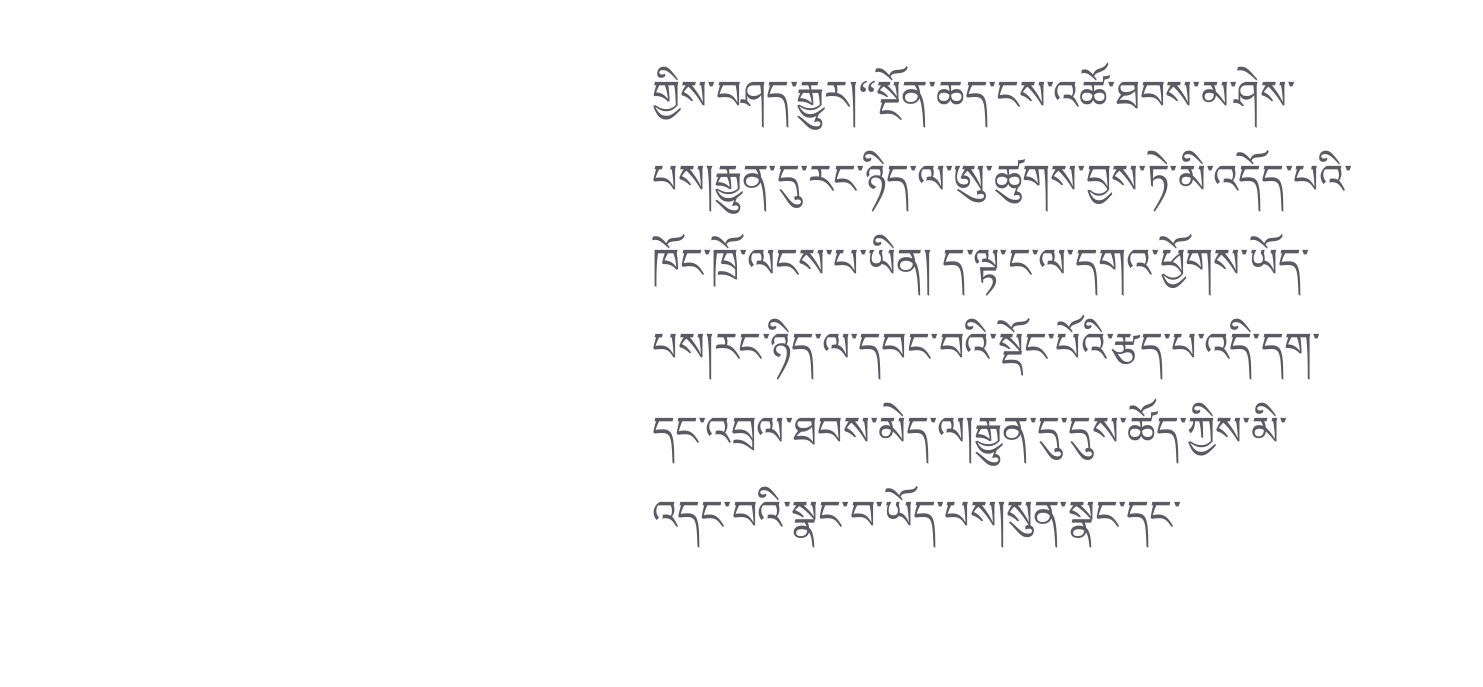གྱིས་བཤད་རྒྱུར།“སྔོན་ཆད་ངས་འཚོ་ཐབས་མ་ཤེས་པས།རྒྱུན་དུ་རང་ཉིད་ལ་ཨུ་ཚུགས་བྱས་ཏེ་མི་འདོད་པའི་ཁོང་ཁྲོ་ལངས་པ་ཡིན། ད་ལྟ་ང་ལ་དགའ་ཕྱོགས་ཡོད་པས།རང་ཉིད་ལ་དབང་བའི་སྡོང་པོའི་རྩད་པ་འདི་དག་དང་འབྲལ་ཐབས་མེད་ལ།རྒྱུན་དུ་དུས་ཚོད་ཀྱིས་མི་འདང་བའི་སྣང་བ་ཡོད་པས།སུན་སྣང་དང་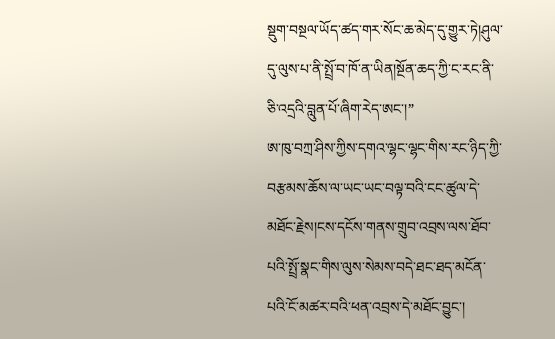སྡུག་བསྔལ་ཡོད་ཚད་གར་སོང་ཆ་མེད་དུ་གྱུར་ཏེ།ཤུལ་དུ་ལུས་པ་ནི་སྤྲོ་བ་ཁོ་ན་ཡིན།སྔོན་ཆད་ཀྱི་ང་རང་ནི་ཅི་འདྲའི་བླུན་པོ་ཞིག་རེད་ཨང་།”
ཨ་ཁུ་བཀྲ་ཤིས་ཀྱིས་དགའ་ལྷང་ལྷང་གིས་རང་ཉིད་ཀྱི་བརྩམས་ཆོས་ལ་ཡང་ཡང་བལྟ་བའི་ངང་ཚུལ་དེ་མཐོང་རྗེས།ངས་དངོས་གནས་གྲུབ་འབྲས་ལས་ཐོབ་པའི་སྤྲོ་སྣང་གིས་ལུས་སེམས་བདེ་ཐང་ཐད་མངོན་པའི་ངོ་མཚར་བའི་ཕན་འབྲས་དེ་མཐོང་བྱུང་།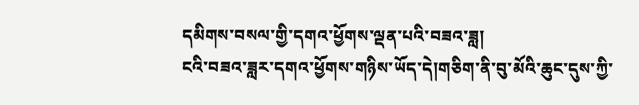དམིགས་བསལ་གྱི་དགའ་ཕྱོགས་ལྡན་པའི་བཟའ་ཟླ།
ངའི་བཟའ་ཟླར་དགའ་ཕྱོགས་གཉིས་ཡོད་དེ།གཅིག་ནི་བུ་མོའི་ཆུང་དུས་ཀྱི་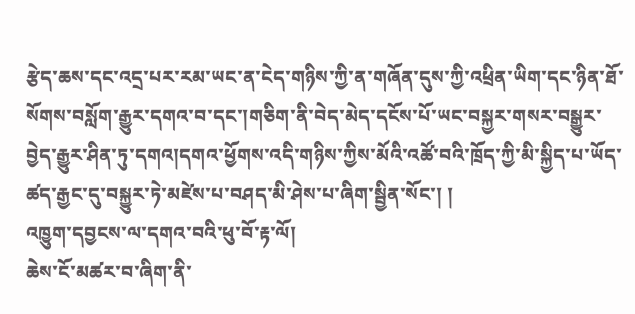རྩེད་ཆས་དང་འདྲ་པར་རམ་ཡང་ན་ངེད་གཉིས་ཀྱི་ན་གཞོན་དུས་ཀྱི་འཕྲིན་ཡིག་དང་ཉིན་ཐོ་སོགས་བསློག་རྒྱུར་དགའ་བ་དང་།གཅིག་ནི་བེད་མེད་དངོས་པོ་ཡང་བསྐྱར་གསར་བསྒྱུར་བྱེད་རྒྱུར་ཤིན་ཏུ་དགའ།དགའ་ཕྱོགས་འདི་གཉིས་ཀྱིས་མོའི་འཚོ་བའི་ཁྲོད་ཀྱི་མི་སྐྱིད་པ་ཡོད་ཚད་རྒྱང་དུ་བསྐྱུར་ཏེ་མཛེས་པ་བཤད་མི་ཤེས་པ་ཞིག་སྦྱིན་སོང་། །
འཁྱུག་དབྱངས་ལ་དགའ་བའི་ཕུ་བོ་རྟ་ལོ།
ཆེས་ངོ་མཚར་བ་ཞིག་ནི་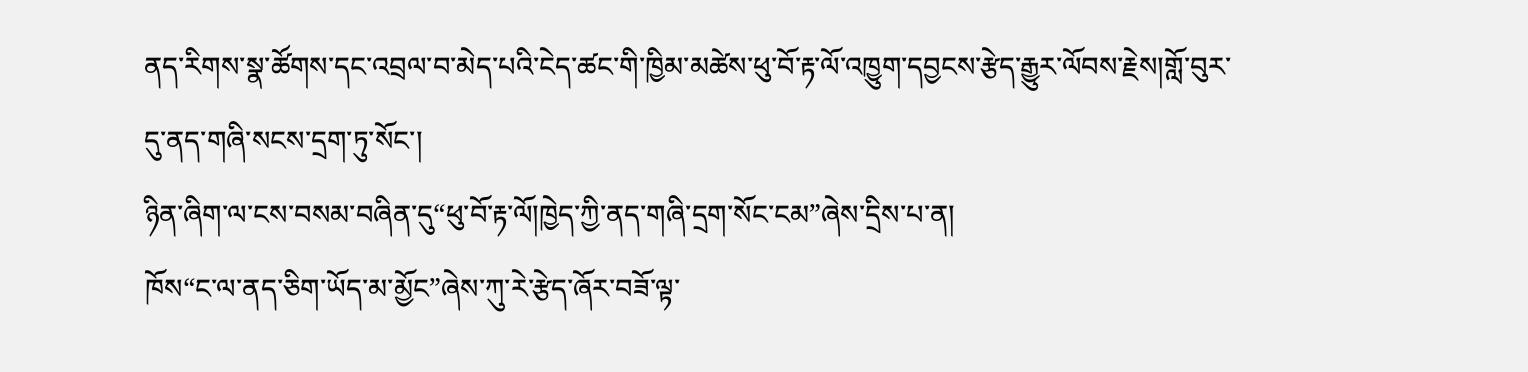ནད་རིགས་སྣ་ཚོགས་དང་འབྲལ་བ་མེད་པའི་ངེད་ཚང་གི་ཁྱིམ་མཚེས་ཕུ་བོ་རྟ་ལོ་འཁྱུག་དབྱངས་རྩེད་རྒྱུར་ལོབས་རྗེས།གློ་བུར་དུ་ནད་གཞི་སངས་དྲག་ཏུ་སོང་།
ཉིན་ཞིག་ལ་ངས་བསམ་བཞིན་དུ“ཕུ་བོ་རྟ་ལོ།ཁྱེད་ཀྱི་ནད་གཞི་དྲག་སོང་ངམ”ཞེས་དྲིས་པ་ན།
ཁོས“ང་ལ་ནད་ཅིག་ཡོད་མ་མྱོང”ཞེས་ཀུ་རེ་རྩེད་ཞོར་བཟོ་ལྟ་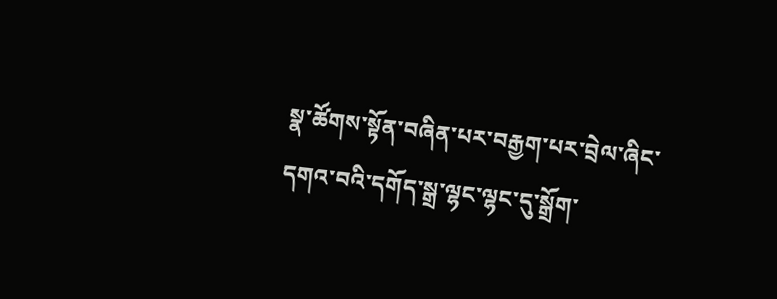སྣ་ཚོགས་སྟོན་བཞིན་པར་བརྒྱག་པར་བྲེལ་ཞིང་དགའ་བའི་དགོད་སྒྲ་ལྷང་ལྷང་དུ་སྒྲོག་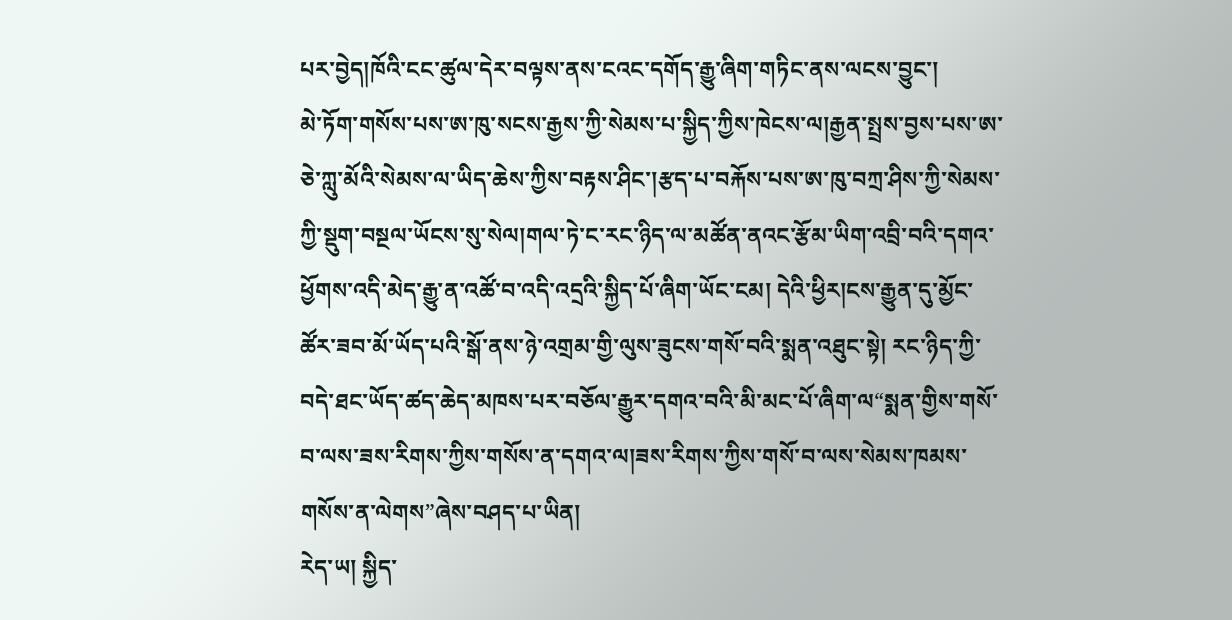པར་བྱེད།ཁོའི་ངང་ཚུལ་དེར་བལྟས་ནས་ངའང་དགོད་རྒྱུ་ཞིག་གཏིང་ནས་ལངས་བྱུང་།
མེ་ཏོག་གསོས་པས་ཨ་ཁུ་སངས་རྒྱས་ཀྱི་སེམས་པ་སྐྱིད་ཀྱིས་ཁེངས་ལ།རྒྱན་སྤྲས་བྱས་པས་ཨ་ཅེ་ཀླུ་མོའི་སེམས་ལ་ཡིད་ཆེས་ཀྱིས་བརྟས་ཤིང་།རྩད་པ་བརྐོས་པས་ཨ་ཁུ་བཀྲ་ཤིས་ཀྱི་སེམས་ཀྱི་སྡུག་བསྔལ་ཡོངས་སུ་སེལ།གལ་ཏེ་ང་རང་ཉིད་ལ་མཚོན་ནའང་རྩོམ་ཡིག་འབྲི་བའི་དགའ་ཕྱོགས་འདི་མེད་རྒྱུ་ན་འཚོ་བ་འདི་འདྲའི་སྐྱིད་པོ་ཞིག་ཡོང་ངམ། དེའི་ཕྱིར།ངས་རྒྱུན་དུ་མྱོང་ཚོར་ཟབ་མོ་ཡོད་པའི་སྒོ་ནས་ཉེ་འགྲམ་གྱི་ལུས་ཟུངས་གསོ་བའི་སྨན་འཐུང་སྟེ། རང་ཉིད་ཀྱི་བདེ་ཐང་ཡོད་ཚད་ཆེད་མཁས་པར་བཅོལ་རྒྱུར་དགའ་བའི་མི་མང་པོ་ཞིག་ལ“སྨན་གྱིས་གསོ་བ་ལས་ཟས་རིགས་ཀྱིས་གསོས་ན་དགའ་ལ།ཟས་རིགས་ཀྱིས་གསོ་བ་ལས་སེམས་ཁམས་གསོས་ན་ལེགས”ཞེས་བཤད་པ་ཡིན།
རེད་ཡ། སྐྱིད་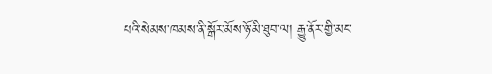པའི་སེམས་ཁམས་ནི་སྒོར་མོས་ཉོ་མི་ཐུབ་ལ། རྒྱུ་ནོར་གྱི་མང་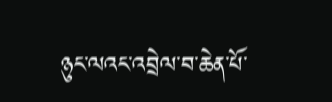ཉུང་ལའང་འབྲེལ་བ་ཆེན་པོ་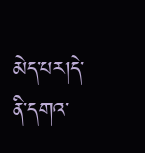མེད་པར།དེ་ནི་དགའ་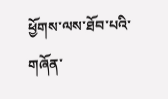ཕྱོགས་ལས་ཐོབ་པའི་གཞོན་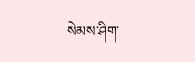སེམས་ཤིག་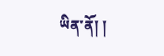ཡིན་ནོ། །